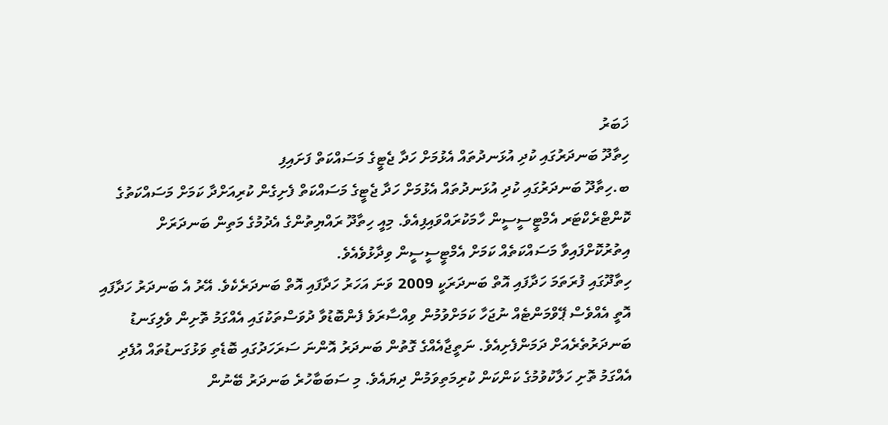ޚަބަރު
ހިތާދޫ ބަނދަރުގައި ކުދި އުޅަނދުތައް އެޅުމަށް ހަދާ ޖެޓީގެ މަސައްކަތް ފަށައިފި
ބ.ހިތާދޫ ބަނދަރުގައި ކުދި އުޅަނދުތައް އެޅުމަށް ހަދާ ޖެޓީގެ މަސައްކަތް ފެށިގެން ކުރިއަށްދާ ކަމަށް މަސައްކަތުގެ ކޮންޓްރެކްޓަރ އެމްޓީސީސީން ހާމަކުރައްވައިފިއެވެ. މިއީ ހިތާދޫ ރައްޔިތުންގެ އެދުމުގެ މަތިން ބަނދަރަށް އިތުރުކޮށްފައިވާ މަސައްކަތެއް ކަމަށް އެމްޓީސީސީން ވިދާޅުވެއެވެ.
ހިތާދޫގައި ފުރަތަމަ ހަދާފައި އޮތް ބަނދަރަކީ 2009 ވަނަ އަހަރު ހަދާފައި އޮތް ބަނދަރެކެވެ. އޭރު އެ ބަނދަރު ހަދާފައި އޮތީ އެއްވެސް ޕޭވްމަންޓެއް ނުޖަހާ ކަމަށްވުމުން ވިއްސާރަވެ ފެންބޮޑުވާ ދުވަސްތަކުގައި އެއްގަމު ތޮށިން ވެލިގަނޑު ބަނދަރުތެރެއަށް ދަމަންފެށިއެވެ. ނަތީޖާއެއްގެ ގޮތުން ބަނދަރު އޮންނަ ސަރަހަދުގައި ބޮޑެތި ވަޅުގަނޑުތައް އުފެދި އެއްގަމު ތޮށި ހަލާކުވުމުގެ ކަންކަން ކުރިމަތިވަމުން ދިޔައެވެ. މި ސަބަބާހުރެ ބަނދަރު ބޭނުން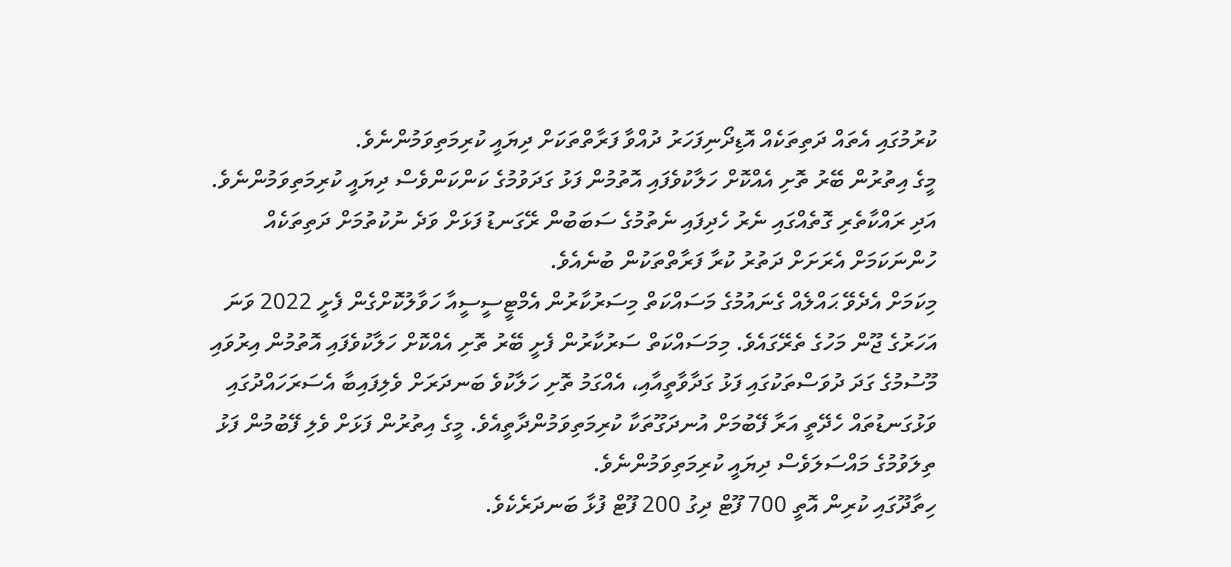ކުރުމުގައި އެތައް ދަތިތަކެއް އޮޑިދޯނިފަހަރު ދުއްވާ ފަރާތްތަކަށް ދިޔައީ ކުރިމަތިވަމުންނެވެ.
މީގެ އިތުރުން ބޭރު ތޮށި އެއްކޮށް ހަލާކުވެފައި އޮތުމުން ފަޅު ގަދަވުމުގެ ކަންކަންވެސް ދިޔައީ ކުރިމަތިވަމުންނެވެ. އަދި ރައްކާތެރި ގޮތެއްގައި ނެރު ހެދިފައި ނެތުމުގެ ސަބަބުން ރޭގަނޑު ފަޅަށް ވަދެ ނުކުތުމަށް ދަތިތަކެއް ހުންނަކަމަށް އެރަށަށް ދަތުރު ކުރާ ފަރާތްތަކުން ބުނެއެވެ.
މިކަމަށް އެދެވޭ ޙައްލެއް ގެނައުމުގެ މަސައްކަތް މިސަރުކާރުން އެމްޓީސީސީއާ ހަވާލުކޮށްގެން ފެށީ 2022 ވަނަ އަހަރުގެ ޖޫން މަހުގެ ތެރޭގައެވެ. މިމަސައްކަތް ސަރުކާރުން ފެށީ ބޭރު ތޮށި އެއްކޮށް ހަލާކުވެފައި އޮތުމުން އިރުވައި މޫސުމުގެ ގަދަ ދުވަސްތަކުގައި ފަޅު ގަދާވާތީއާއި، އެއްގަމު ތޮށި ހަލާކުވެ ބަނދަރަށް ވެލިފައިބާ އެސަރަހައްދުގައި ވަޅުގަނޑުތައް ހެދޭތީ އަރާ ފޭބުމަށް އުނދަގޫތަކާ ކުރިމަތިވަމުންދާތީއެވެ. މީގެ އިތުރުން ފަޅަށް ވެލި ފޭބުމުން ފަޅު ތިލަވުމުގެ މައްސަލަވެސް ދިޔައީ ކުރިމަތިވަމުންނެވެ.
ހިތާދޫގައި ކުރިން އޮތީ 700 ފޫޓް ދިގު 200 ފޫޓް ފުޅާ ބަނދަރެކެވެ.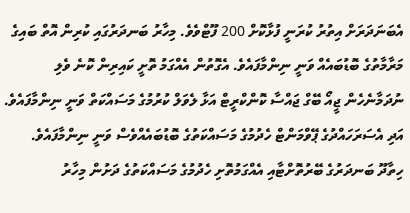އެބަނަދަރަށް އިތުރު ކުރަނީ ފުޅާކޮށް 200 ފޫޓްވެވެ. މިހާރު ބަނދަރުގައި ކުރިން އޮތް ބައިގެ މަރާމާތުގެ ބޮޑުބައެއް ވަނީ ނިންމާފައެވެ. އެގޮތުން އެއްގަމު ތޮށީ ކައިރިން ކޮނެ ވެލި ނުދަމާނެހެން ޖީއޯ ބޭގް ޖައްސާ ކޮންކްރީޓް އަޅާ ލެވަލް ކުރުމުގެ މަސައްކަތް ވަނީ ނިންމާފައެވެ. އަދި އެސަރަހައްދުގެ ޕޭވްމަންޓް ހެދުމުގެ މަސައްކަތުގެ ބޮޑުބައެއްވެސް ވަނީ ނިންމާފައެވެ.
ހިތާދޫ ބަނދަރުގެ ބޭރުތޮށްޓާއި އެއްގަމުތޮށި ހެދުމުގެ މަސައްކަތުގެ ދަށުން މިހާރު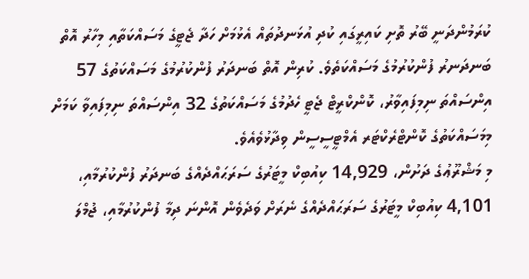ކުރަމުންދަނީ ބޭރު ތޮށި ކައިރީގައި ކުދި އުޅަނދުތައް އެޅުމަށް ހަދާ ޖެޓީގެ މަސައްކަތާއި މިހާރު އޮތް ބަނދަނރު ފުންކުރުމުގެ މަސައްކަތެވެ. ކުރިން އޮތް ބަނދަރު ފުންކުރުމުގެ މަސައްކަތުގެ 57 އިންސައްތަ ނިމިފައިވާރު، ކޮންކްރީޓް ޖެޓީ ހެދުމުގެ މަސައްކަތުގެ 32 އިންސައްތަ ނިމިފައިވާ ކަމަށް މިމަސައްކަތުގެ ކޮންޓްރެކްޓަރ އެމްޓީސީސީން ވިދާޅުވެއެވެ.
މި މަޝްރޫޢުގެ ދަށުން، 14,929 ކިއުބިކް މީޓަރުގެ ސަރަޙައްދެއްގެ ބަނދަރު ފުންކުރުމާއި، 4,101 ކިއުބިކް މީޓަރުގެ ސަރަޙައްދެއްގެ ނެރަށް ވަދެވެން އޮންނަ ދިމާ ފުންކުރުމާއި، ޖުމްލަ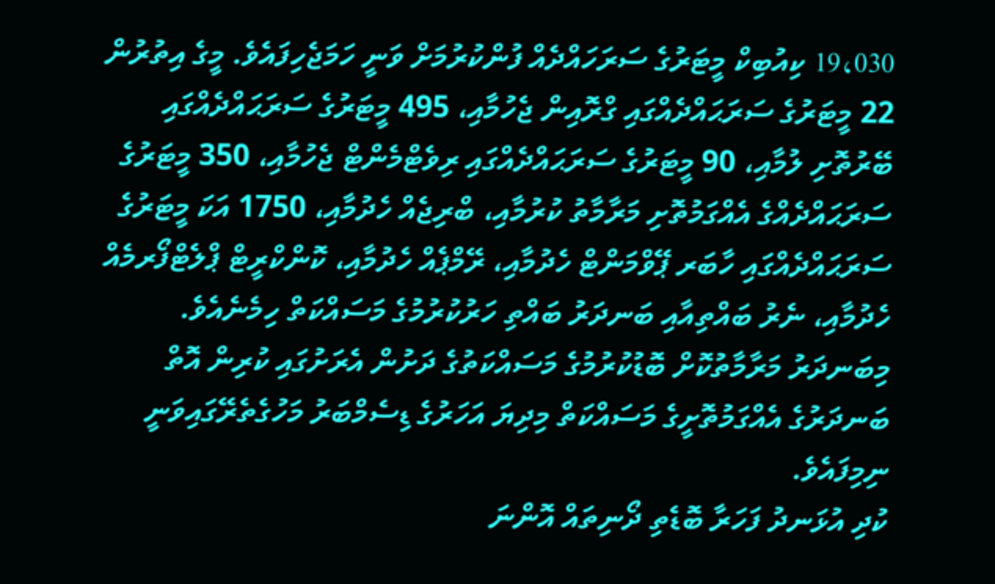19،030 ކިއުބިކް މީޓަރުގެ ސަރަހައްދެއް ފުންކުރުމަށް ވަނީ ހަމަޖެހިފައެވެ. މީގެ އިތުރުން 22 މީޓަރުގެ ސަރަޙައްދެއްގައި ގްރޮއިން ޖެހުމާއި، 495 މީޓަރުގެ ސަރަޙައްދެއްގައި ބޭރުތޮށި ލުމާއި، 90 މީޓަރުގެ ސަރަޙައްދެއްގައި ރިވެޓްމެންޓް ޖެހުމާއި، 350 މީޓަރުގެ ސަރަޙައްދެއްގެ އެއްގަމުތޮށި މަރާމާތު ކުރުމާއި، ބްރިޖެއް ހެދުމާއި، 1750 އަކަ މީޓަރުގެ ސަރަޙައްދެއްގައި ހާބަރ ޕޭވްމަންޓް ހެދުމާއި، ރޭމްޕެއް ހެދުމާއި، ކޮންކްރީޓް ޕްލެޓްފޯރމެއް ހެދުމާއި، ނެރު ބައްތިއާއި ބަނދަރު ބައްތި ހަރުކުރުމުގެ މަސައްކަތް ހިމެނެއެވެ.
މިބަނދަރު މަރާމާތުކޮށް ބޮޑުކުރުމުގެ މަސައްކަތުގެ ދަށުން އެރަށުގައި ކުރިން އޮތް ބަނދަރުގެ އެއްގަމުތޮށީގެ މަސައްކަތް މިދިޔަ އަހަރުގެ ޑިސެމްބަރު މަހުގެތެރޭގައިވަނީ ނިމިފައެވެ.
ކުދި އުޅަނދު ފަހަރާ ބޮޑެތި ދޯނިތައް އޮންނަ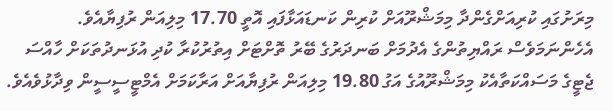މިރަށުގައި ކުރިއަށްގެންދާ މިމަޝްރޫއަށް ކުރިން ކަނޑައަޅާފައި އޮތީ 17.70 މިލިއަން ރުފިޔާއެވެ. އެހެންނަމަވެސް ރައްޔިތުންގެ އެދުމަށް ބަނދަރުގެ ބޭރު ތޮށްޓަށް އިތުރުކުރާ ކުދި އުޅަނދުތަކަށް ހާއްސަ ޖެޓީގެ މަސައްކަތާއެކު މިމަޝްރޫއުގެ އަގު 19.80 މިލިއަން ރުފިޔާއަށް އަރާކަމަށް އެމްޓީސީސީން ވިދާޅުވެއެވެ.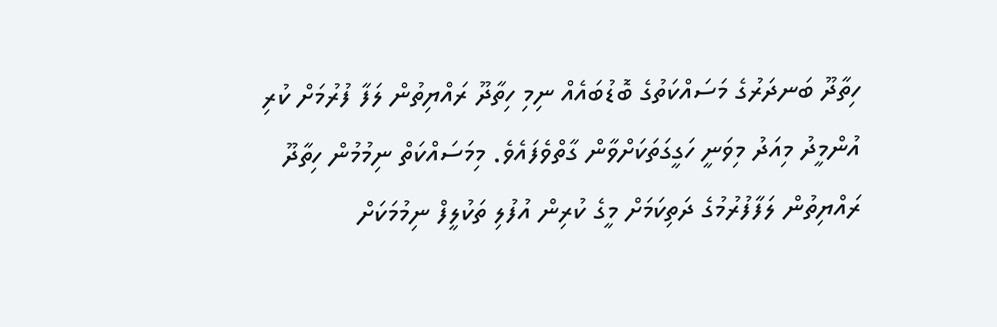ހިތާދޫ ބަނދަރުގެ މަސައްކަތުގެ ބޮޑުބައެއް ނިމި ހިތާދޫ ރައްޔިތުން ލަފާ ފުރުމަށް ކުރި އުންމީދު މިއަދު މިވަނީ ހަގީގަތަކަށްވާން ގާތްވެފައެވެ. މިމަސައްކަތް ނިމުމުން ހިތާދޫ ރައްޔިތުން ލަފާފުރުމުގެ ދަތިކަމަށް މީގެ ކުރިން އުފުލި ތަކުލީފް ނިމުމަކަށް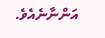އަންނާނެއެވެ.